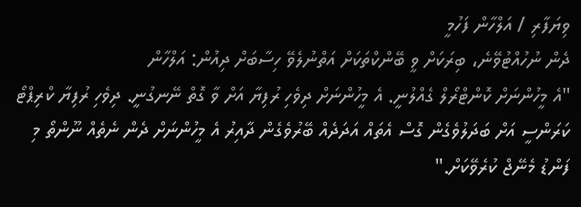ވިޔަފާރި / އަލްހާން ފަހުމީ
ދެން ނުހުއްޓުވޭނެ، ބިރަކަށް ވީ ބޭންކްތަކަށް އަތްނުލެވޭ ހިސާބަށް ދިއުން: އަލްހާން
"އެ މީހުންނަށް ކޮންޓްރޯލް ގެއްލުނީ. އެ މީހުންނަށް ދިވެހި ރުފިޔާ އަށް ވާ ގޮތް ނޭނގުނީ. ދިވެހި ރުފިޔާ ކްރިޕްޓޯ ކަރަންސީ އަށް ބަދަލުވެގެން ގޮސް އެތައް އަދަދެއް ބޭރުވެގެން ދާއިރު އެ މީހުންނަށް ދެން ނެތެއް ނޫންތޯ މި ފަންޑު މެނޭޖް ކުރެވޭކަށް."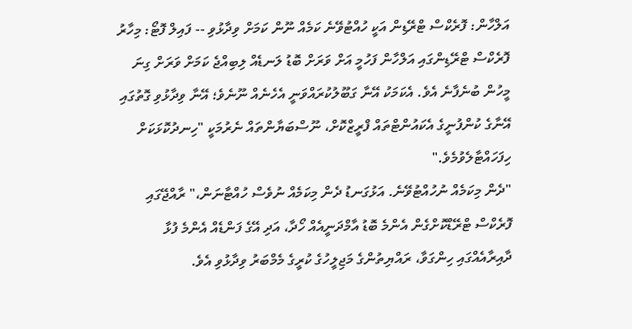އަލްހާން: ފޮރެކްސް ޓްރޭޑިން އަކީ ހުއްޓުވޭނެ ކަމެއް ނޫން ކަމަށް ވިދާޅުވި -- ފައިލް ފޮޓޯ: މިހާރު
ފޮރެކްސް ޓްރޭޑިންގައި އަލްހާން ފަހުމީ އަށް ވަރަށް ބޮޑު ލަނޑެއް ލިބިއްޖެ ކަމަށް ވަރަށް ގިނަ މީހުން ބުނެފާނެ އެވެ. އެކަމަކު އޭނާ ގަބޫލުކުރައްވަނީ އެހެނެއް ނޫނެވެ؛ އޭނާ ވިދާޅުވި ގޮތުގައި އޭނާގެ ކުންފުނީގެ އެކައުންޓްތައް ފްރީޒްކޮށް، ނޫސްބަޔާންތައް ނެރުމަކީ "ހިނދުކޮޅަކަށް ހިފަހައްޓާލެވުމެވެ."
"ދެން މިކަމެއް ނުހުއްޓުވޭނެ. އަޅުގަނޑު ދެން މިކަމެއް ނުވެސް ހުއްޓާނަން،" ރާއްޖޭގައި ފޮރެކްސް ޓްރޭޑްކޮށްގެން އެންމެ ބޮޑު އާމްދަނީއެއް ހޯދާ، އަދި އޭގެ ފަންޑެއް އެންމެ ފުޅާ ދާއިރާއެއްގައި ހިންގަވާ، ރައްޔިތުންގެ މަޖިލީހުގެ ކުރީގެ މެމްބަރު ވިދާޅުވި އެވެ.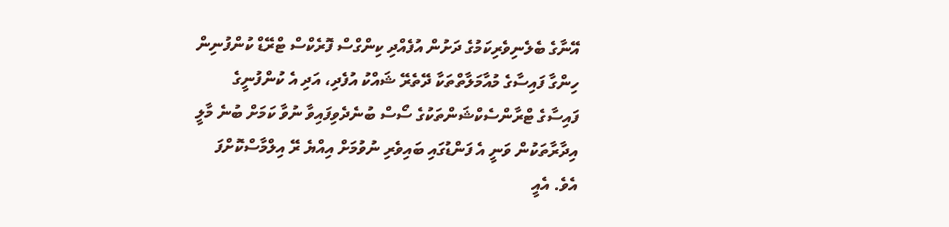އޭނާގެ ބެލެނިވެރިކަމުގެ ދަށުން އުފެއްދި ކިންގްސް ފޮރެކްސް ޓްރޭޑް ކުންފުނިން ހިންގާ ފައިސާގެ މުއާމަލާތްތަކާ ދޭތެރޭ ޝައްކު އުފެދި، އަދި އެ ކުންފުނީގެ ފައިސާގެ ޓްރާންސެކްޝަންތަކުގެ ސޯސް ބުނެދެވިފައިވާ ނުވާ ކަމަށް ބުނެ މާލީ އިދާރާތަކުން ވަނީ އެ ފަންޑުގައި ބައިވެރި ނުވުމަށް އިއްޔެ ރޭ އިލްމާސްކޮށްފަ އެވެ. އެއީ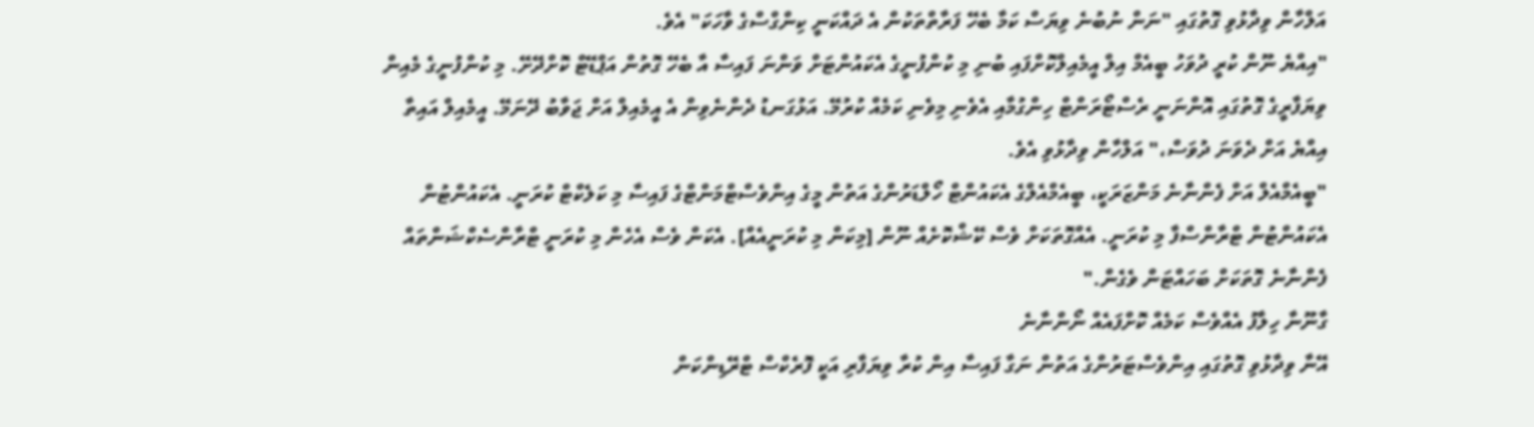އަލްހާން ވިދާޅުވި ގޮތުގައި "ނަން ނުބުނެ ވިޔަސް ކަމާ ބެހޭ ފަރާތްތަކުން އެ ދައްކަނީ ކިންގްސްގެ ވާހަކަ" އެވެ.
"އިއްޔެ ނޫން ކުރީ ދުވަހު ބީއެމް އިލް އީމެއިލްކޮށްފައި ބުނި މި ކުންފުނީގެ އެކައުންޓަށް ވަންނަ ފައިސާ އާ ބެހޭ ގޮތުން އަޕްޑޭޓް ކޮށްދޭށޭ. މި ކުންފުނީގެ މެއިން ވިޔަފާރީގެ ގޮތުގައި އޮންނަނީ ރެސްޓޯރަންޓް ހިންގުމާއި އެވެނި މިވެނި ކަމެއް ކުރުމޭ. އަޅުގަނޑު ދެންނެވިން އެ އީމެއިލް އަށް ޖަވާބު ދޭނަމޭ. އީމެއިލް އައިތާ އިއްޔެ އަށް ދެވަނަ ދުވަސް،" އަލްހާން ވިދާޅުވި އެވެ.
"ބީއެމްއެލް އަށް ފެންނާނެ މަންޒަރަކީ، ބީއެމްއެލްގެ އެކައުންޓް ހޯލްޑަރުންގެ އަތުން މީގެ އިންވެސްޓްމަންޓްގެ ފައިސާ މި ކަލެކްޓް ކުރަނީ. އެކައުންޓުން އެކައުންޓުން ޓްރާންސްފާ މި ކުރަނީ. އެއްގޮތަކަށް ވެސް ކޭޝްކޮށެއް ނޫން [މިކަން މި ކުރަނީއެއް]. އެކަން ވެސް އެހެން މި ކުރަނީ ޓްރާންސެކްޝަންތައް ފެންނާނެ ގޮތަކަށް ބަހައްޓަން ވެގެން."
ގާނޫނާ ހިލާފު އެއްވެސް ކަމެއް ކޮށްފައެއް ނޯންނާނެ
އޭނާ ވިދާޅުވި ގޮތުގައި އިންވެސްޓަރުންގެ އަތުން ނަގާ ފައިސާ އިން ކުރާ ވިޔަފާރި އަކީ ފޮރެކްސް ޓްރޭޑިންކަން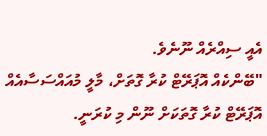އެއީ ސިއްރެއް ނޫނެވެ.
"ބޭންކެއް އޮޕަރޭޓް ކުރާ ގޮތަށް، މާލީ މުއައްސަސާއެއް އޮޕަރޭޓް ކުރާ ގޮތަކަށް ނޫން މި ކުރަނީ.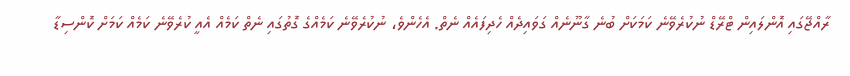ރާއްޖޭގައި އޮންލައިން ޓްރޭޑް ނުކުރެވޭނެ ކަމަކަށް ބުނެ ގާނޫނެއް ގަވައިދެއް ހެދިފައެއް ނެތް. އެހެންވެ، ނުކުރެވޭނެ ކަމެއްގެ ގޮތުގައި ނެތް ކަމެއް އެއީ ކުރެވޭނެ ކަމެއް ކަމަށް ކޮންސިޑާ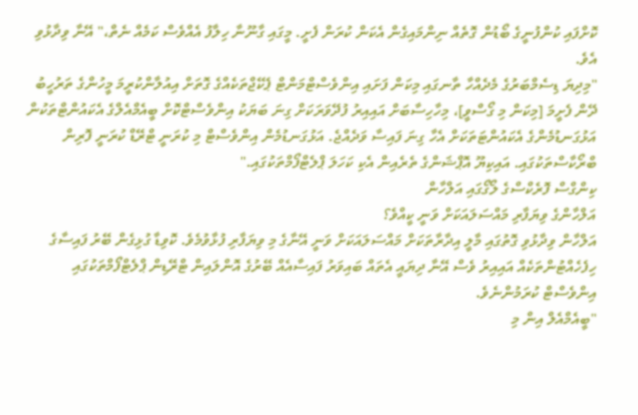ކޮށްފައި ކުންފުނީގެ ބޯޑުން ގޮތެއް ނިންމައިގެން އެކަން ކުރަން ފެށީ. މީގައި ގާނޫނާ ހިލާފު އެއްވެސް ކަމެއް ނެތް،" އޭނާ ވިދާޅުވި އެވެ.
"މިދިޔަ ޑިސެމްބަރުގެ މެދެއްހާ ތާނގައި މިކަން ފަށައި އިންވެސްޓްމަންޓް ޕެކޭޖްތަކެއްގެ ގޮތަށް އިއުލާންކުރީމަ މީހުންގެ ތަރުހީބު ދޭން ފެށީމަ [މިކަން މި ގޯސްވީ]، މިހާހިސާބަށް އައިއިރު ފުދޭވަރަކަށް ގިނަ ބަޔަކު އިންވެސްޓްކޮށް ބީއެމްއެލްގެ އެކައުންޓްތަކުން އަޅުގަނޑުމެންގެ އެކައުންޓަތަކަށް އެހާ ގިނަ ފައިސާ ވަދެއްޖެ. އަޅުގަނޑުމެން އިންވެސްޓް މި ކުރަނީ ޓްރޭޑް ކުރަނީ ފޮރިން ބްރޯކާސްތަކުގައި. އައިކިޔޫ އޮޕްޝަންގެ ތެރެއިން އެކި ކަހަލަ ޕްލެޓްފޯމްތަކުގައި."
ކިންގްސް ފޮރެކްސްގެ ލޯގޯގައި އަލްހާން
އަލްހާންގެ ވިޔަފާރި މައްސަލައަކަށް ވަނީ ކީއްވެ؟
އަލްހާން ވިދާޅުވި ގޮތުގައި މާލީ އިދާރާތަކަށް މައްސަލައަކަށް ވަނީ އޭނާގެ މި ވިޔަފާރި ފުޅާވުމެވެ. ކޮވިޑާ ގުޅިގެން ބޭރު ފައިސާގެ ހިފެހެއްޓުންތަކެއް އައިއިރު ވެސް އޭނާ ދިޔައީ އެތައް ބައިވަރު ފައިސާއެއް ބޭރުގެ އޮންލައިން ޓްރޭޑިން ޕްލެޓްފޯމްތަކުގައި އިންވެސްޓް ކުރަމުންނެވެ.
"ބީއެމްއެލް އިން މި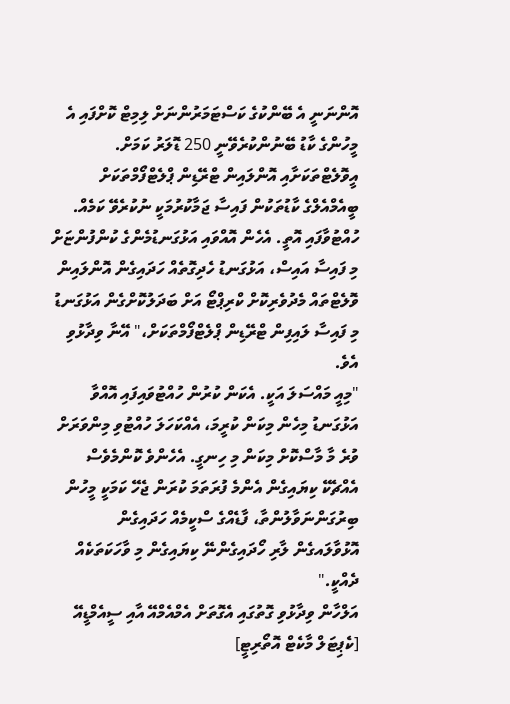އޮންނަނީ އެ ބޭންކުގެ ކަސްޓަމަރުންނަށް ލިމިޓް ކޮށްފައި އެ މީހުންގެ ކާޑު ބޭނުންކުރެވޭނީ 250 ޑޮލަރު ކަމަށް. އީވޮލެޓްތަކަށާއި އޮންލައިން ޓްރޭޑިން ޕްލެޓްފޯމްތަކަށް ބީއެމްއެލްގެ ކާޑުތަކުން ފައިސާ ޖަމާކުރުމަކީ ނުކުރެވޭ ކަމެއް. ހުއްޓުވާފައި އޮތީ. އެހެން އޮއްވައި އަޅުގަނޑުމެންގެ ކުންފުންޏަށް މި ފައިސާ އައިސް، އަޅުގަނޑު ހެދިގޮތެއް ހަދައިގެން އޮންލައިން ވޮލެޓްތައް މެދުވެރިކޮށް ކްރިޕްޓޯ އަށް ބަދަލުކޮށްގެން އަޅުގަނޑު މި ފައިސާ ލައިފިން ޓްރޭޑިން ޕްލެޓްފޯމްތަކަށް،" އޭނާ ވިދާޅުވި އެވެ.
"މިއީ މައްސަލަ އަކީ. އެކަން ކުރުން ހުއްޓުވައިފައި އޮއްވާ އަޅުގަނޑު މިހެން މިކަން ކުރީމަ، އެއްކަހަލަ ހުއްޓުވި މިންވަރަށް ވުރެ މާ މާސްކޮށް މިކަން މި ހިނގީ. އެހެންވެ ކޮންމެވެސް އެއްޗެކޭ ކިޔައިގެން އެންމެ ފުރަތަމަ ކުރަން ޖެހޭ ކަމަކީ މީހުން ބިރުގަންނަވާލުންތާ، ފާޑެއްގެ ސްކީމެއް ހަދައިގެން އޮޅުވާލައގެން ލާރި ހޯދައިގެންނޭ ކިޔައިގެން މި ވާހަކަތަކެއް ދެއްކީ."
އަލްހާން ވިދާޅުވި ގޮތުގައި އެގޮތަށް އެމްއެމްއޭ އާއި ސީއެމްޑީއޭ [ކެޕިޓަލް މާކެޓް އޮތޯރިޓީ]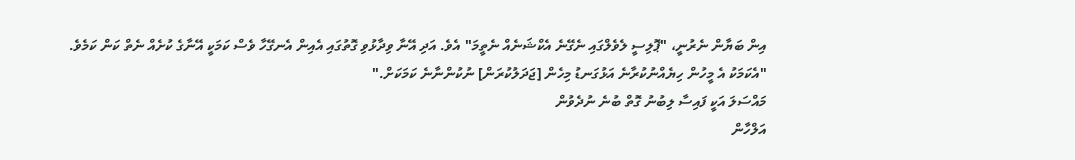އިން ބަޔާން ނެރުނީ، "ޕޮލިސީ ލެވެލްގައި ނެގޭނެ އެކްޝަނެއް ނެތީމަ" އެވެ. އަދި އޭނާ ވިދާޅުވި ގޮތުގައި އެއިން އެނގޭހާ ވެސް ކަމަކީ އޭނާގެ ކުށެއް ނެތް ކަން ކަމެވެ.
"އެކަމަކު އެ މީހުން ހިޔެއްނުކުރާނެ އަޅުގަނޑު މިހެން [ޖަދަލުކުރަން] ނުކުންނާނެ ކަމަކަށް."
މައްސަލަ އަކީ ފައިސާ ލިބުނު ގޮތް ބުނެ ނުދެވުން
އަލްހާން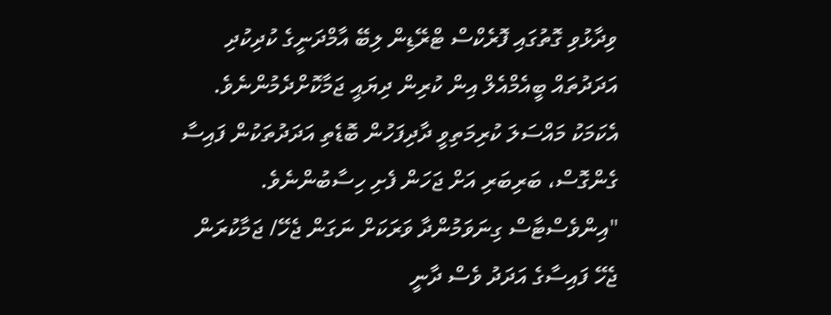ވިދާޅުވި ގޮތުގައި ފޮރެކްސް ޓްރޭޑިން ލިބޭ އާމްދަނީގެ ކުދިކުދި އަދަދުތައް ބީއެމްއެލް އިން ކުރިން ދިޔައީ ޖަމާކޮށްދެމުންނެވެ. އެކަމަކު މައްސަލަ ކުރިމަތިވީ ދާދިފަހުން ބޮޑެތި އަދަދުތަކުން ފައިސާ ގެންގޮސް، ބަރިބަރި އަށް ޖަހަން ފެށި ހިސާބުންނެވެ.
"އިންވެސްޓާސް ގިނަވަމުންދާ ވަރަކަށް ނަގަން ޖެހޭ/ ޖަމާކުރަން ޖެހޭ ފައިސާގެ އަދަދު ވެސް ދާނީ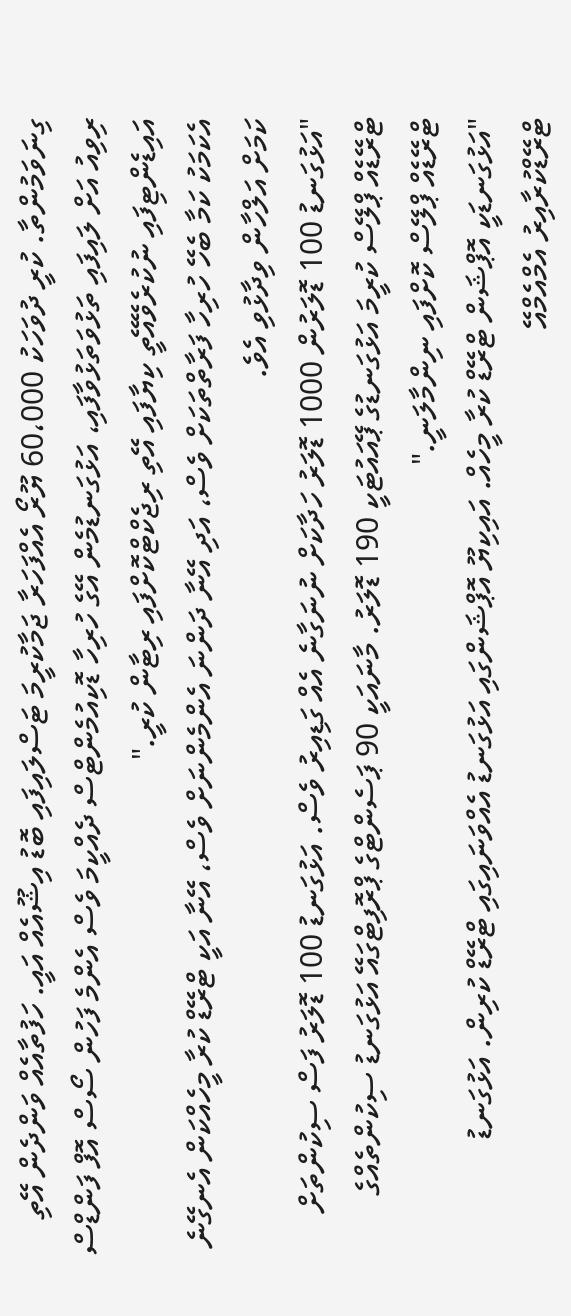ގިނަވަމުންތާ. ކުރީ ދުވަހަކު 60،000 ޔޫރޯ އެއްފަހަރާ ޖަމާކުރީމަ ޓަސްލައިފައި ބޮޑު އިޝޫއެއް އައީ. ހަފުތާއެއް ވަންދެން އޭތި ރިވިއު އަށް ލައިފައި ތަޅުވަތަޅުވާފައި، އަޅުގަނޑުމެން އޭގެ ހުރިހާ ޑޮކިއުމެންޓްސް ދެއްކީމަ ވެސް އެންމެ ފަހުން ސޯސް އޮފް ފަންޑްސް އައިޑެންޓިފައި ނުކުރެވޭއޭތީ ކިޔާފައި އޭތި ރިޖެކްޓްކޮށްފައި ރިޓާން ކުރީ."
އެކަމަކު ކަމާ ބެހޭ ހުރިހާ ފަރާތްތަކަށް ވެސް، އަދި އޭނާ ދަންނަ އެންމެންނަށް ވެސް، އޭނާ އަކީ ޓްރޭޑް ކުރާ މީހެއްކަން އެނގޭނެ ކަމަށް އަލްހާން ވިދާޅުވި އެވެ.
"އަޅުގަނޑު 100 ޑޮލަރުން 1000 ޑޮލަރު ހަދާކަށް ނުނަގާނެ އެއް ގަޑިއިރު ވެސް. އަޅުގަނޑު 100 ޑޮލަރު ފަސް ސިކުންތަށް ޓްރޭޑެއް ޕްލޭސް ކުރީމަ އަޅުގަނޑުގެ ޕޭއައުޓަކީ 190 ޑޮލަރު. މާނައަކީ 90 ޕަސެންޓްގެ ޕްރޮފިޓްގައޭ އަޅުގަނޑު ސިކުންތެއްގެ ޓްރޭޑެއް ޕްލޭސް ކޮށްފައި ނިންމާލަނީ."
"އަޅުގަނޑަކީ އޮޕްޝަން ޓްރޭޑް ކުރާ މީހެއް. އައިކިޔޫ އޮޕްޝަންގައި އަޅުގަނޑު އެއްވަނައިގައި ޓްރޭޑް ކުރިން. އަޅުގަނޑު ޓްރޭޑްކުރާއިރު އެމްއެމްއޭ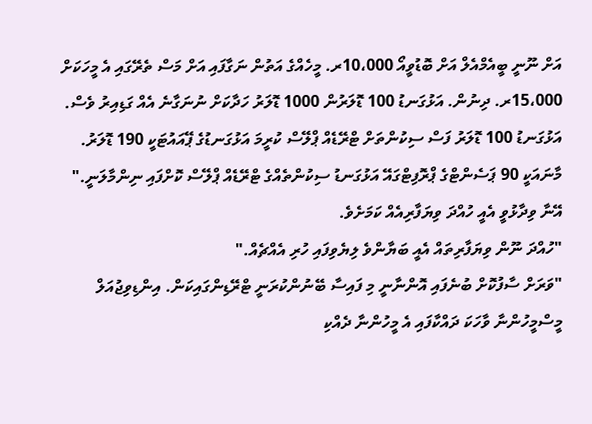އަށް ނޫނީ ބީއެމްއެލް އަށް ބޮޑުވީއޯ 10،000ރ. މީހެއްގެ އަތުން ނަގާފައި އަށް މަސް ތެރޭގައި އެ މީހަކަށް 15،000ރ. ދިނުން. އަޅުގަނޑު 100 ޑޮލަރުން 1000 ޑޮލަރު ހަދާކަށް ނުނަގާނެ އެއް ގަޑިއިރު ވެސް. އަޅުގަނޑު 100 ޑޮލަރު ފަސް ސިކުންތަށް ޓްރޭޑެއް ޕްލޭސް ކުރީމަ އަޅުގަނޑުގެ ޕޭއައުޓަކީ 190 ޑޮލަރު. މާނައަކީ 90 ޕަސެންޓްގެ ޕްރޮފިޓްގައޭ އަޅުގަނޑު ސިކުންތެއްގެ ޓްރޭޑެއް ޕްލޭސް ކޮށްފައި ނިންމާލަނީ."
އޭނާ ވިދާޅުވީ އެއީ ހުއްދަ ވިޔަފާރިއެއް ކަމަށެވެ.
"ހުއްދަ ނޫން ވިޔަފާރިތައް އެއީ ބަޔާންވެ ލިޔެވިފައި ހުރި އެއްޗެއް."
"ވަރަށް ސާފުކޮށް ބުނެފައި އޮންނާނީ މި ފައިސާ ބޭނުންކުރަނީ ޓްރޭޑިންގައިކަން. އިންޑިވިޖުއަލް މީސްމީހުންނާ ވާހަކަ ދައްކާފައި އެ މީހުންނާ ދެއްކި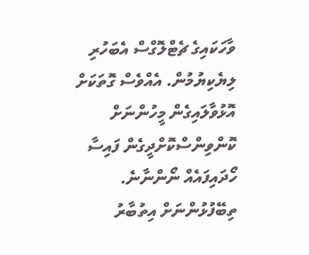ވާހަކައިގެ ޗެޓްލޮގްސް އެބަހުރި ލިޔެކިޔުމުން. އެއްވެސް ގޮތަކަށް އޮޅުވާލައިގެން މީހުންނަށް ކޮންވިންސްކޮށްދީގެން ފައިސާ ހޯދައިފައެއް ނޯންނާނެ. ތިބޭފުޅުންނަށް އިތުބާރު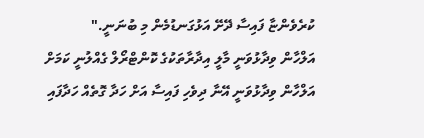ކުރެވެންޏާ ފައިސާ ދޭށޭ އަޅުގަނޑުމެން މި ބުނަނީ."
އަލްހާން ވިދާޅުވަނީ މާލީ އިދާރާތަކުގެ ކޮންޓްރޯލް ގެއްލުނީ ކަމަށް
އަލްހާން ވިދާޅުވަނީ އޭނާ ދިވެހި ފައިސާ އަށް ހަދާ ގޮތެއް ހަދާފައި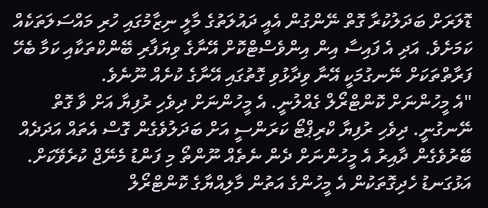ޑޮލަރަށް ބަދަލުކުރާ ގޮތް ނޭންގުން އެއީ ދައުލަތުގެ މާލީ ނިޒާމުގައި ހުރި މައްސަލަތަކެއް ކަމަށެވެ. އަދި އެ ފައިސާ އިން އިންވެސްޓްކޮށް އޭނާގެ ވިޔަފާރި ބޭންކްތަކާއި ކަމާ ބެހޭ ފަރާތްތަކަށް ނޭނގުމަކީ އޭނާ ވިދާޅުވި ގޮތުގައި އޭނާގެ ކުށެއް ނޫނެވެ.
"އެ މީހުންނަށް ކޮންޓްރޯލް ގެއްލުނީ. އެ މީހުންނަށް ދިވެހި ރުފިޔާ އަށް ވާ ގޮތް ނޭނގުނީ. ދިވެހި ރުފިޔާ ކްރިޕްޓޯ ކަރަންސީ އަށް ބަދަލުވެގެން ގޮސް އެތައް އަދަދެއް ބޭރުވެގެން ދާއިރު އެ މީހުންނަށް ދެން ނެތެއް ނޫންތޯ މި ފަންޑު މެނޭޖް ކުރެވޭކަށް. އަޅުގަނޑު ހެދިގޮތަކުން އެ މީހުންގެ އަތުން މާލިއްޔާގެ ކޮންޓްރޯލް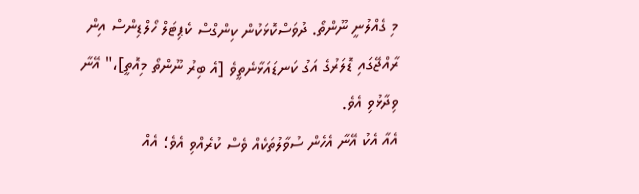މި ގެއްލުނީ ނޫންތޯ. ދުވަސްކޮޅަކުން ކިންގްސް ކެޕިޓަލް ހޯލްޑިންސް އިން ރާއްޖޭގައި ޑޮލަރުގެ އަގު ކަނޑައަޅާނެތީވެ [އެ ބިރު ނޫންތޯ މިއޮތީ]،" އޭނާ ވިދާޅުވި އެވެ.
އެއާ އެކު އޭނާ އެހެން ސުވާލުތަކެއް ވެސް ކުރެއްވި އެވެ؛ އެއް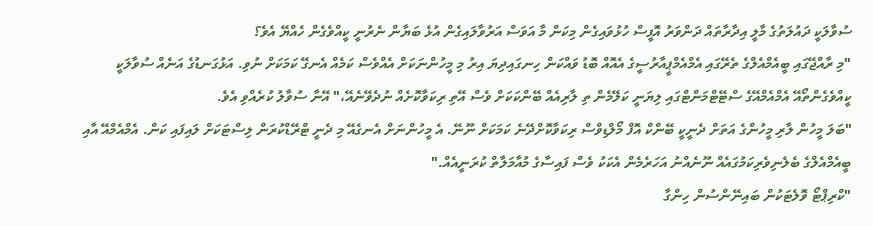ސުވާލަކީ ދައުލަތުގެ މާލީ އިދާރާތައް ދަންވަރު އޮފީސް ހުޅުވައިގެން މިކަން މާ އަވަސް އަރުވާލައިގެން އުޅެ ބަޔާން ނެރުނީ ކީއްވެގެން ހެއްޔޭ އެވެ؟
"މި ރާއްޖޭގައި ބީއެމްއެލްގެ ތެރޭގައި އެމްއެމްޕީއާރުސީގެ އެއޮއް ބޮޑު ވައްކަން ހިނގައިދިޔަ އިރު މި މީހުންނަކަށް އެއްވެސް ކަމެއް އެނގޭ ކަމަކަށް ނުވި. އަޅުގަނޑުގެ އަނެއް ސުވާލަކީ ކީއްވެގެންތޯއޭ އެމްއެމްއޭގެ ސްޓޭޓްމަންޓްގައި ލިޔަނީ ކަލޭމެން ތި ލާރިއެއް ބޭންކަކަށް ވެސް އޭތި ރިކަވާކޮށެއް ނުދެވޭނެއޭ،" އޭނާ ސުވާލު ކުރެއްވި އެވެ.
"ބަލަ މީހުން ލާރި މީހުންގެ އަތަށް ދެނީކީ ބޭންކް އޮފް މޯލްޑިވްސް ރިކަވާކޮށްދޭނެ ކަމަކަށް ނޫނޭ. އެ މީހުންނަށް އެނގެއޭ މި ދެނީ ޓްރޭޑްކުރަން ލިސްޓަކަށް ލައިފައި ކަން. އެމްއެމްއޭ އާއި ބީއެމްއެލްގެ ބެލެނިވެރިކަމުގައެއް ނޫނެއްނު އަހަރެމެން އެކަކު ވެސް ފައިސާގެ މުއާމަލާތް ކުރަނީއެއް."
"ކްރިޕްޓޯ ވޮލެޓަކުން ބައިނޭންސުން ހިންގާ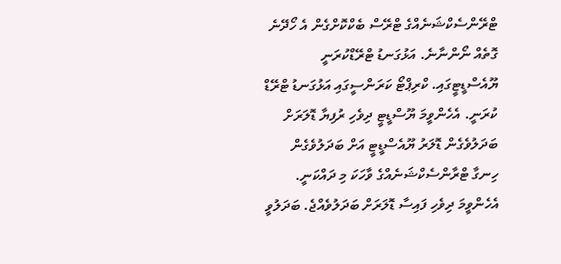ޓްރޭންސެކްޝަނެއްގެ ޓްރޭސް ބެކްކޮށްގެން އެ ހޯދޭނެ ގޮތެއް ނޯންނާނެ. އަޅުގަނޑު ޓްރޭޑްކުރަނީ ޔޫއެސްޑީޓީގައި. ކްރިޕްޓޯ ކަރަންސީގައި އަޅުގަނޑު ޓްރޭޑް ކުރަނީ. އެހެންވީމަ ޔޫސްޑީޓީ ދިވެހި ރުފިޔާ ޑޮލަރަށް ބަދަލުވެގެން ޑޮލަރު ޔޫއެސްޑީޓީ އަށް ބަދަލުވެގެން ހިނގާ ޓްރާންސެކްޝަނެއްގެ ވާހަކަ މި ދައްކަނީ. އެހެންވީމަ ދިވެހި ފައިސާ ޑޮލަރަށް ބަދަލުވެއްޖެ. ބަދަލުވީ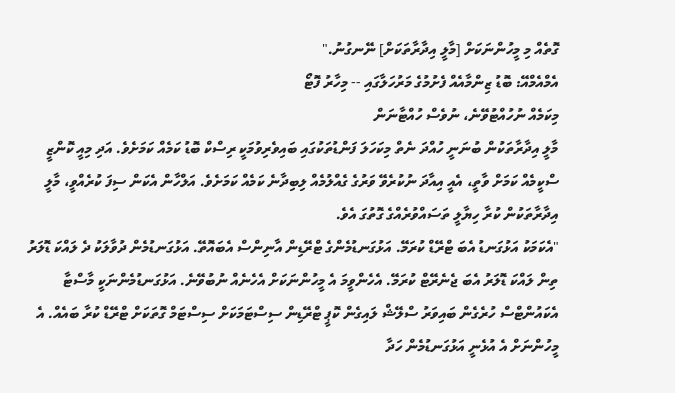ގޮތެއް މި މީހުންނަކަށް [މާލީ އިދާރާތަކަށް] ނޭނގުނު."
އެމްއެމްއޭ: ބޮޑު ޒިންމާއެއް ފެށުމުގެ މަރުހަލާގައި -- މިހާރު ފޮޓޯ
މިކަމެއް ނުހުއްޓުވޭނެ، ނުވެސް ހުއްޓާނަން
މާލީ އިދާރާތަކުން ބުނަނީ ހުއްދަ ނެތް މިކަހަލަ ފަންޑުތަކުގައި ބައިވެރިވުމަކީ ރިސްކް ބޮޑު ކަމެއް ކަމަށެވެ. އަދި މިއީ ކޮންޒީ ސްކީމެއް ކަމަށް ވާތީ، އެއީ އިއާދަ ނުކުރެވޭ ވަރުގެ ގެއްލުމެއް ލިބިދާނެ ކަމެއް ކަމަށެވެ. އަލްހާން އެކަން ސިފަ ކުރެއްވީ، މާލީ އިދާރާތަކުން ކުރާ ހިޔާލީ ތަސައްވުރެއްގެ ގޮތުގަ އެވެ.
"އެކަމަކު އަޅުގަނޑު އެބަ ޓްރޭޑް ކުރަމޭ. އަޅުގަނޑުމެންގެ ޓްރޭޑިން އާނިންސް އެބައޮތޭ. އަޅުގަނޑުމެން ދުވާލަކު ދެ ލައްކަ ޑޮލަރު ތިން ލައްކަ ޑޮލަރު އެބަ ޖެނެރޭޓް ކުރަމޭ. އެހެންވީމަ އެ މީހުންނަކަށް އެހެނެއް ނުބުވޭނެ. އަޅުގަނޑުމެންނަކީ މާސްޓާ އެކައުންޓްސް ހުރެގެން ބައިވަރު ސްލޭޝް ލައިގެން ކޮޕީ ޓްރޭޑިން ސިސްޓަމަކަށް ސިސްޓަމް ގޮތަކަށް ޓްރޭޑް ކުރާ ބައެއް. އެ މީހުންނަށް އެ އުޅެނީ އަޅުގަނޑުމެން ހަދާ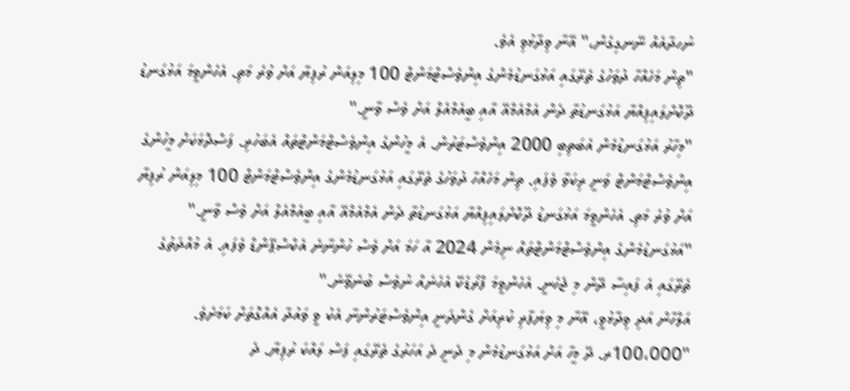ނުހދާއެއް ނޭނގިގެން،" އޭނާ ވިދާޅުވި އެވެ.
"ތިން މަހެއްހާ ދުވަހުގެ ތެރޭގައި އަޅުގަނޑުމެންގެ އިންވެސްޓްމަންޓް 100 މިލިއަން ރުފިޔާ އަށް ވުރެ މަތި. އެހެންވީމަ އަޅުގަނޑު ދޫކޮށްލައިފިއްޔާ އަޅުގަނޑުތާ ދެން އެމްއެމްއޭ އާއި ބީއެމްއެލް އަށް ވެސް ވާނީ."
"މިހާރު އަޅުގަނޑުމެން އެބަތިބި 2000 އިންވެސްޓަރުން. އެ މީހުންގެ އިންވެސްޓްމަންޓްތައް އެބަހުރި. ފަސްދޮޅަކަށް މީހުންގެ އިންވެސްޓްމަންޓް ވަނީ ރިކަވާ ވެފައި. ތިން މަހެއްހާ ދުވަހުގެ ތެރޭގައި އަޅުގަނޑުމެންގެ އިންވެސްޓްމަންޓް 100 މިލިއަން ރުފިޔާ އަށް ވުރެ މަތި. އެހެންވީމަ އަޅުގަނޑު ދޫކޮށްލައިފިއްޔާ އަޅުގަނޑުތާ ދެން އެމްއެމްއޭ އާއި ބީއެމްއެލް އަށް ވެސް ވާނީ."
"އަޅުގަނޑުމެންގެ އިންވެސްޓްމަންޓްތައް ނިމެން 2024 އާ ހަމަ އަށް ވެސް ހުންނާނެ އެކްސްޕޭންޑް ވެފައި. އެ މުއްދަތުގެ ތެރޭގައި އެ ފައިސާ ދޭން މި ޖެހެނީ. އެހެންވީމަ ފްރޯޑެކޭ އެހެނެއް ނުވެސް ބުނެވޭނެ."
އަލްހާން އަދި ވިދާޅުވީ، އޭނާ މި ވިޔަފާރި ކުރިއަށް ގެންދަނީ އިންވެސްޓަރުންނާ އެކު ވީ ވައުދާ އެއްގޮތަށް ކަމަށެވެ.
"100،000ރ. ދޭ މީހާ އަށް އަޅުގަނޑުމެން މި ދެނީ ދެ އަހަރުގެ ތެރޭގައި ފަސް ލައްކަ ރުފިޔާ. ދެ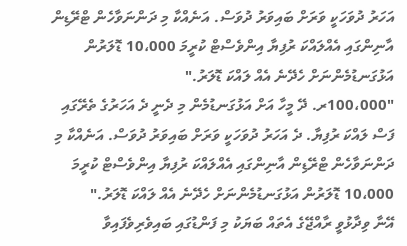އަހަރު ދުވަހަކީ ވަރަށް ބައިވަރު ދުވަސް. އަނެއްކާ މި ދަންނަވާހެން ޓްރޭޑިން އާނިންގައި އެއްލައްކަ ރުފިޔާ އިންވެސްޓް ކުރީމަ 10،000 ޑޮލަރުން އަޅުގަނޑުމެންނަށް ހެދޭނެ އެއް ލައްކަ ޑޮލަރު."
"100،000ރ. ދޭ މީހާ އަށް އަޅުގަނޑުމެން މި ދެނީ ދެ އަހަރުގެ ތެރޭގައި ފަސް ލައްކަ ރުފިޔާ. ދެ އަހަރު ދުވަހަކީ ވަރަށް ބައިވަރު ދުވަސް. އަނެއްކާ މި ދަންނަވާހެން ޓްރޭޑިން އާނިންގައި އެއްލައްކަ ރުފިޔާ އިންވެސްޓް ކުރީމަ 10،000 ޑޮލަރުން އަޅުގަނޑުމެންނަށް ހެދޭނެ އެއް ލައްކަ ޑޮލަރު."
އޭނާ ވިދާޅުވީ ރާއްޖޭގެ އެތައް ބަޔަކު މި ފަންޑުގައި ބައިވެރިވެފައިވާ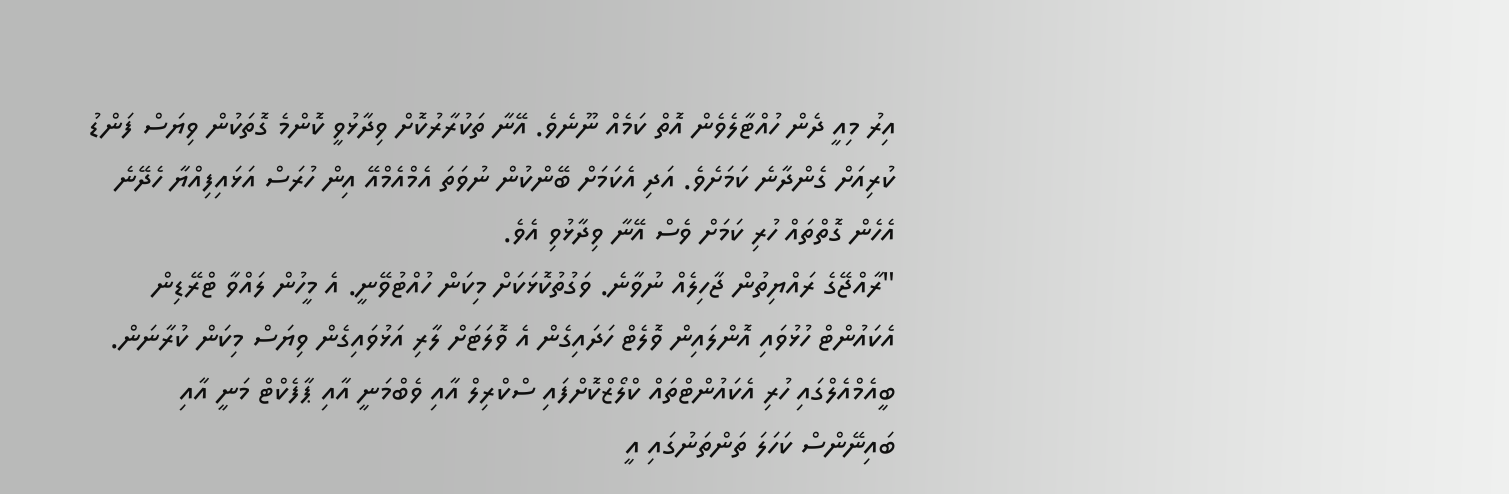އިރު މިއީ ދެން ހުއްޓާލެވެން އޮތް ކަމެއް ނޫނެވެ. އޭނާ ތަކުރާރުކޮށް ވިދާޅުވީ ކޮންމެ ގޮތަކުން ވިޔަސް ފަންޑު ކުރިއަށް ގެންދާނެ ކަމަށެވެ. އަދި އެކަމަށް ބޭންކުން ނުވަތަ އެމްއެމްއޭ އިން ހުރަސް އަޅައިފިއްޔާ ހެދޭނެ އެހެން ގޮތްތައް ހުރި ކަމަށް ވެސް އޭނާ ވިދާޅުވި އެވެ.
"ރާއްޖޭގެ ރައްޔިތުން ޖާހިލެއް ނުވާނެ. ވަގުތުކޮޅަކަށް މިކަން ހުއްޓުވޭނީ. އެ މީހުން ލައްވާ ޓްރޭޑިން އެކައުންޓް ހުޅުވައި އޮންލައިން ވޮލެޓް ހަދައިގެން އެ ވޮލަޓަށް ލާރި އަޅުވައިގެން ވިޔަސް މިކަން ކުރާނަން. ބީއެމްއެލްގައި ހުރި އެކައުންޓްތައް ކްލޯޒްކޮށްފައި ސްކްރިލް އާއި ވެބްމަނީ އާއި ޕާފެކްޓް މަނީ އާއި ބައިނޭންސް ކަހަލަ ތަންތަނުގައި އީ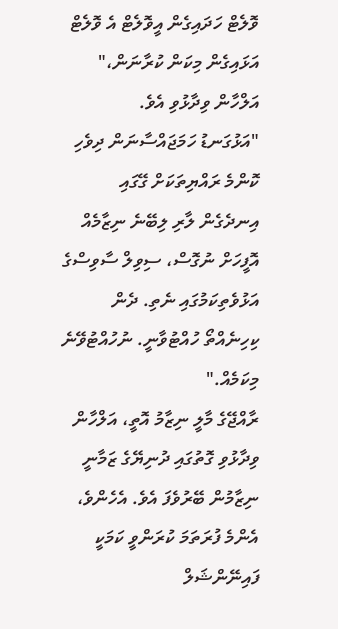ވޮލެޓް ހަދައިގެން އީވޮލެޓް އެ ވޮލެޓް އަޅައިގެން މިކަން ކުރާނަން،" އަލްހާން ވިދާޅުވި އެވެ.
"އަޅުގަނޑު ހަމަޖައްސާނަން ދިވެހި ކޮންމެ ރައްޔިތަކަށް ގޭގައި އިނދެގެން ލާރި ލިބޭނެ ނިޒާމެއް އޮފީހަށް ނުގޮސް، ސިވިލް ސާވިސްގެ އަޅުވެތިކަމުގައި ނެތި. ދެން ކިހިނެއްތޯ ހުއްޓުވާނީ. ނުހުއްޓުވޭނެ މިކަމެއް."
ރާއްޖޭގެ މާލީ ނިޒާމު އޮތީ، އަލްހާން ވިދާޅުވި ގޮތުގައި ދުނިޔޭގެ ޒަމާނީ ނިޒާމުން ބޭރުވެފަ އެވެ. އެހެންވެ، އެންމެ ފުރަތަމަ ކުރަންވީ ކަމަކީ ފައިނޭންޝަލް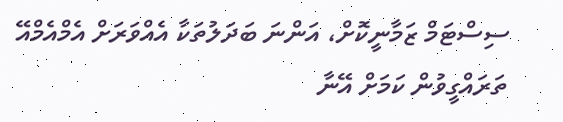ސިސްޓަމް ޒަމާނީކޮށް، އަންނަ ބަދަލުތަކާ އެއްވަރަށް އެމްއެމްއޭ ތަރައްގީވުން ކަމަށް އޭނާ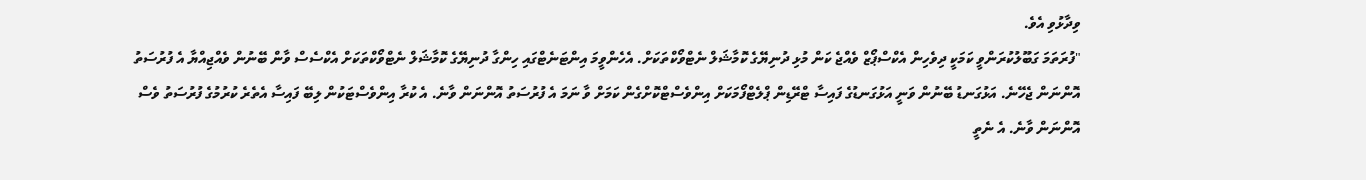ވިދާޅުވި އެވެ.
"ފުރަތަމަ ގަބޫލުކުރަންވީ ކަމަކީ ދިވެހިން އެކްސްޕޯޒް ވެއްޖެ ކަން މުޅި ދުނިޔޭގެ ކޮމާޝަލް ނެޓްވޯކްތަކަށް. އެހެންވީމަ އިންޓަނެޓްގައި ހިންގާ ދުނިޔޭގެ ކޮމާޝަލް ނެޓްވޯކްތަކަށް އެކްސެސް ވާން ބޭނުން ވެއްޖިއްޔާ އެ ފުރުސަތު އޮންނަން ޖެހޭނެ. އަޅުގަނޑު ބޭނުން ވަނީ އަޅުގަނޑުގެ ފައިސާ ޓްރޭޑިން ޕްލެޓްފޯމަކަށް އިންވެސްޓްކޮށްގެން ކަމަށް ވާ ނަމަ އެ ފުރުސަތު އޮންނަން ވާނެ. އެ ކުރާ އިންވެސްޓަކުން ލިބޭ ފައިސާ އެތެރެ ކުރުމުގެ ފުރުސަތު ވެސް އޮންނަން ވާނެ. އެ ނެތީ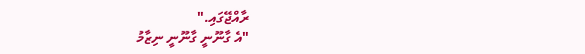ރާއްޖޭގައި."
"އެ ގާނޫނީ ގާނޫނީ ނިޒާމު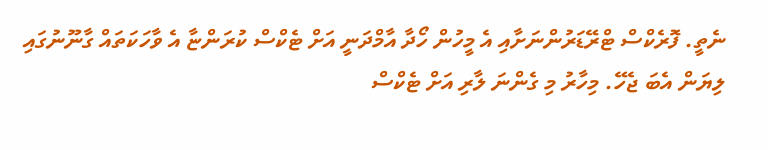ނެތީ. ފޮރެކްސް ޓްރޭޑަރުންނަށާއި އެ މީހުން ހޯދާ އާމްދަނީ އަށް ޓެކްސް ކުރަންޏާ އެ ވާހަކަތައް ގާނޫނުގައި ލިޔަން އެބަ ޖެހޭ. މިހާރު މި ގެންނަ ލާރި އަށް ޓެކްސް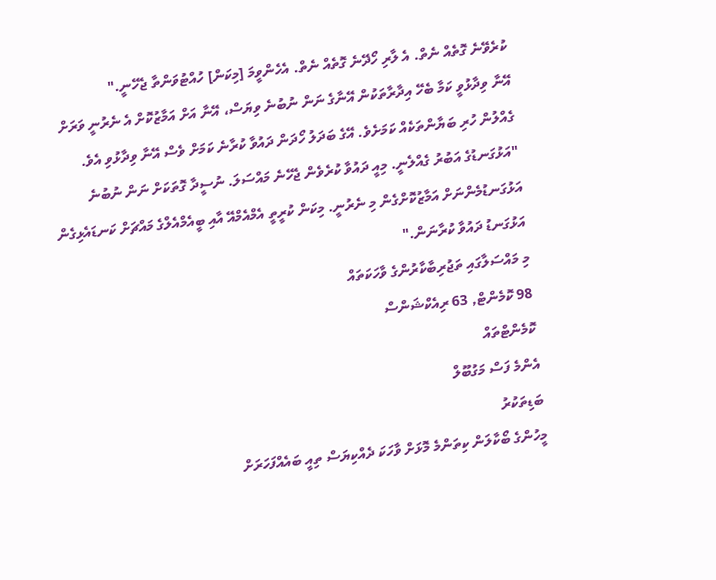ކުރެވޭނެ ގޮތެއް ނެތް. އެ ލާރި ހޯދޭނެ ގޮތެއް ނެތް. އެހެންވީމަ [މިކަން] ހުއްޓުވަންތާ ޖެހޭނީ."
އޭނާ ވިދާޅުވީ ކަމާ ބެހޭ އިދާރާތަކުން އޭނާގެ ނަން ނުބުނެ ވިޔަސް، އޭނާ އަށް އަމާޒުކޮށް އެ ނެރުނީ ވަރަށް ގެއްލުން ހުރި ބަޔާންތަކެއް ކަމަށެވެ. އޭގެ ބަދަލު ހޯދަން ދައުވާ ކުރާނެ ކަމަށް ވެސް އޭނާ ވިދާޅުވި އެވެ.
"އަޅުގަނޑުގެ އަބުރު ގެއްލެނީ. މިއީ ދައުވާ ކުރެވެން ޖެހޭނެ މައްސަލަ. ނުސީދާ ގޮތަކަށް ނަން ނުބުނެ އަޅުގަނޑުމެންނަށް އަމާޒުކޮށްގެން މި ނެރުނީ. މިކަން ކުރީތީ އެމްއެމްއޭ އާއި ބީއެމްއެލްގެ މައްޗަށް ކަނޑައެޅިގެން އަޅުގަނޑު ދައުވާ ކުރާނަން."
މި މައްސަލާގައި ތަޖުރިބާކާރުންގެ ވާހަކަތައް
98 ކޮމެންޓް, 63 ރިއެކްޝަންސް
ކޮމެންޓްތައް
އެންމެ ފަސް މަގުބޫލް
ބަޑިތަކުރު
މީހުންގެ ބޯކާލަން ކިތަންމެ މޮޅަށް ވާހަކަ ދެއްކިޔަސް ތިއީ ބައެއްފަހަރަށް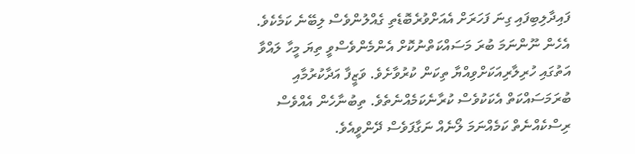ފައިދާލިބިފައި ގިނަ ފަހަރަށް އެއަށްވުރެބޮޑެތި ގެއްލުންވެސް ލިބޭނެ ކަމެކެވެ. އެހެން ނޫންނަމަ ބުރަ މަސައްކަތްނުކޮށް އެންމެންވެސްވީ ތިޔަ މީހާ ލައްވާ އަތުގައި ހުރިލާރިއަކަށްވިއްޔާ ތިކަން ކުރުވާށެވެ. ވަޒީފާ އަދާކުރުމާއި ބުރަމަސައްކަތް އެކަކުވެސް ކުރާނެކަމެއްނެތެވެ. ތިބުނާހެން އެއްވެސް ރިސްކެއްނެތް ކަމެއްނަމަ ލޯނެއް ނަގާފަވެސް ދޭންވީއެވެ.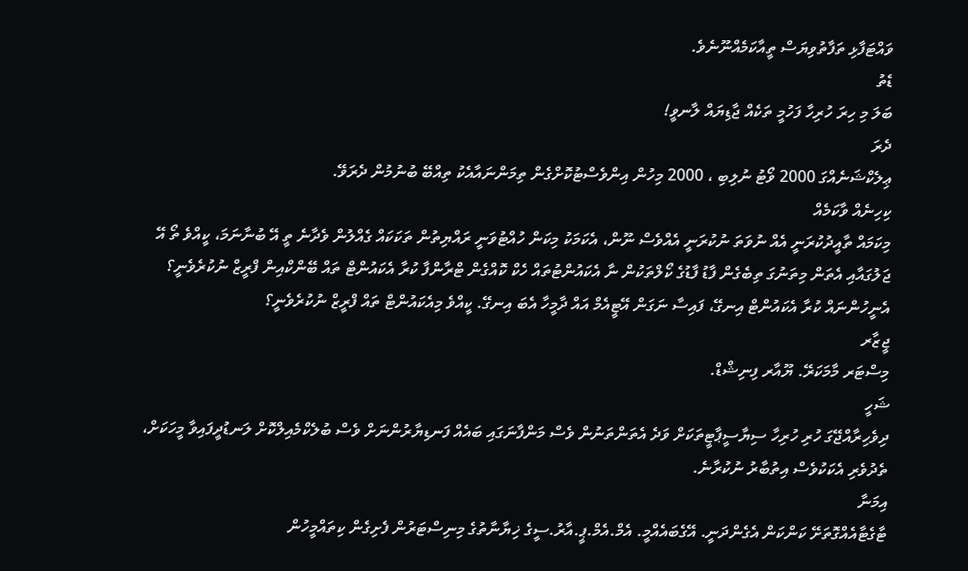ވައްޓަފާޅި ތަފާތުވިޔަސް ތީއާކަމެއްނޫނެވެ.
ޑެތު
ބަލަ މި ހިރަ ހުރިހާ ފަހުމީ ތަކެއް ޖާޑިޔައް ލާނވީ!
ދެރަ
ޢިލެކްޝަނެއްގަ 2000 ވޯޓު ނުލިބި ، 2000 މިހުން އިންވެސްޓުކޮށްގެން ތިމަންނައާއެކު ތިއްބޭ ބުނުމުން ދެރަވޭ.
ކިހިނެއް ވާކަމެއް
މިކަމައް ތާއީދުކުރަނީ އެއް ނުވަތަ ނުކުރަނީ އެއްވެސް ނޫން، އެކަމަކު މިކަން ހުއްޓުވަނީ ރައްޔިތުން ތަކަކައް ގެއްލުން ވެދާނެ ތީ އޭ ބުނާނަމަ، ކީއްވެ ތޯ އޭ ޖަލުގައާއި އެތަން މިތަނުގަ ތިބެގެން ފާޑު ފާޑުގެ ކޯލްތަކުން ނާ އެކައުންޓުތައް ހެކް ކޮއްގެން ޓްރާންފާ ކުރާ އެކައުންޓް ތައް ބޭންކްއިން ފްރީޒް ނުކުރެވެނީ؟ އެނީހުންނައް ކުރާ އެކައުންޓް އިނގޭ، ފައިސާ ނަގަން އޭޓީއެމް އައް ދާމީހާ އެބަ އިނގޭ. ކީއްވެ މިއެކައުންޓް ތައް ފްރީޒް ނުކުރެވެނީ؟
ޖީޒާރ
މިސްޓަރ މާމަކަރޭ. ޔޫއާރ ފިނިޝްޑް.
ޝަހީ
ދިވެހިރާއްޖޭގަ ހުރި ހުރިހާ ސިޔާސީޕާޓީތަކަށް ވަދެ އެތަންތަނުން ވެސް މަންފާނަގައި ބައެއް ފަނޑިޔާރުންނަށް ވެސް ބުލެކްމެއިލްކޮށް ލަނޑުދީފައިވާ މީހަކަށް، ތެދުވެރި އެކަކުވެސް އިތުބާރު ނުކުރާނެ.
އިމަނާ
ޓާގެޓާއެއްގޮތަށޭ ކަންކަން އެގެންދަނީ. އޭގެބައެއްމީ. އެމް.އެމް.ޕީ.އާރު.ސީގެ ޚިޔާނާތުގެ މިނިސްޓަރުން ފެށިގެން ކިތައްމީހުން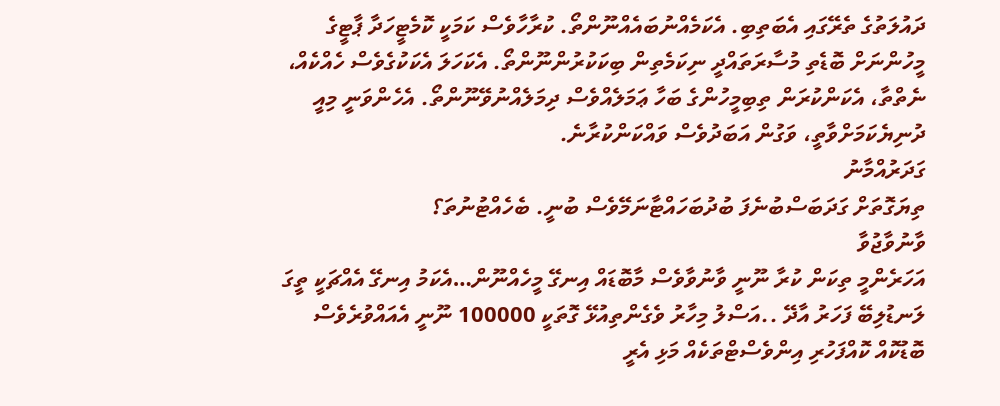ދައުލަތުގެ ތެރޭގައި އެބަތިބި. އެކަމެއްނުބައެއްނޫންތޯ. ކުރާހާވެސް ކަމަކީ ކޮމެޓީހަދާ ޕާޓީގެ މީހުންނަށް ބޮޑެތި މުސާރަތައްދީ ނިކަމެތިން ބިކަކުރުންނޫންތޯ. އެކަހަލަ އެކަކުގެވެސް ހެއްކެއް، ނެތްތާ، އެކަންކުރަން ތިބިމީހުންގެ ބަހާ ޢަމަލެއްވެސް ދިމަލެއްނުވޭނޫންތޯ. އެހެންވަނީ މިއީ ދުނިޔެކަމަށްވާތީ، ވަގުން އަބަދުވެސް ވައްކަންކުރާނެ.
ގަދަރުއްމާނު
ތިޔަގޮތަށް ގަދަބަސްބުނެފަ ބުދުބަހައްޓާނަމޭވެސް ބުނީ. ބެހެއްޓުނުތަ؟
ވާނުވާޖުވާ
އަހަރެންމީ ތިކަން ކުރާ ނޫނީ ވާނުވާވެސް މާބޮޑައް އިނގޭ މީހެއްނޫން…އެކަމު އިނގޭ އެއްޗަކީ ތީގަ ލަނޑުލިބޭ ފަހަރު އާދޭ ..އަސްލު މިހާރު ވެގެންތިއުޅޭ ގޮތަކީ 100000 ނޫނީ އެއައްވުރެވެސް ބޮޑުކޮއް ކޮއްފަހުރި އިންވެސްޓްތަކެއް މަޅި އެރީ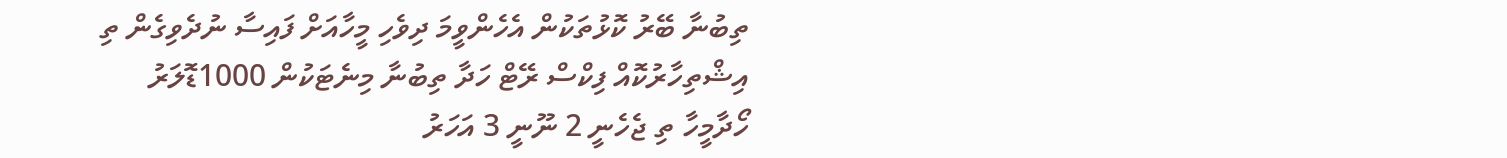ތިބުނާ ބޭރު ކޮޅުތަކުން އެހެންވީމަ ދިވެހި މީހާއަށް ފައިސާ ނުދެވިގެން ތި އިޝްތިހާރުކޮއް ފިކްސް ރޭޓް ހަދާ ތިބުނާ މިނެޓަކުން 1000ޑޮލަރު ހޯދާމީހާ ތި ޖެހެނީ 2 ނޫނީ 3 އަހަރު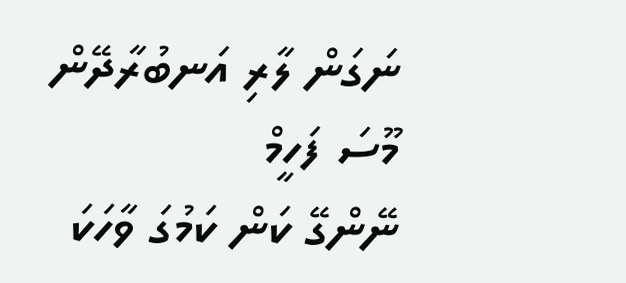ނަގަން ލާރި އަނބުރާދޭން
މޫސަ ފަހީމް
ނޭންގޭ ކަން ކަމުގަ ވާހަކަ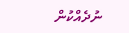ނުދެއްކުން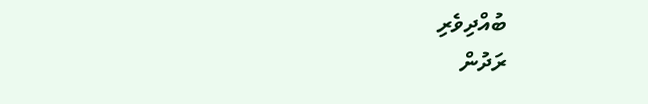ބުއްދިވެރި
ރަދުން